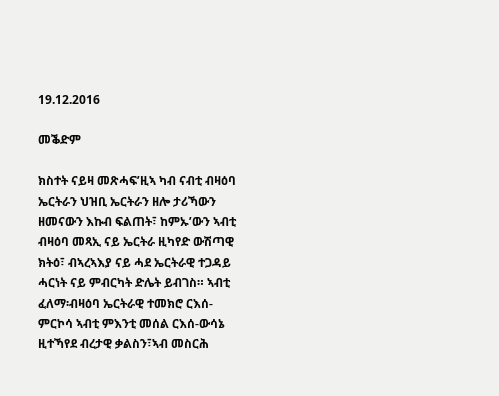19.12.2016

መቕድም

ክስተት ናይዛ መጽሓፍ’ዚኣ ካብ ናብቲ ብዛዕባ ኤርትራን ህዝቢ ኤርትራን ዘሎ ታሪኻውን ዘመናውን እኩብ ፍልጠት፣ ከምኡ’ውን ኣብቲ ብዛዕባ መጻኢ ናይ ኤርትራ ዚካየድ ውሽጣዊ ክትዕ፣ ብኣረኣእያ ናይ ሓደ ኤርትራዊ ተጋዳይ ሓርነት ናይ ምብርካት ድሌት ይብገስ። ኣብቲ ፈለማ፡ብዛዕባ ኤርትራዊ ተመክሮ ርእሰ-ምርኮሳ ኣብቲ ምእንቲ መሰል ርእሰ-ውሳኔ ዚተኻየደ ብረታዊ ቃልስን፣ኣብ መስርሕ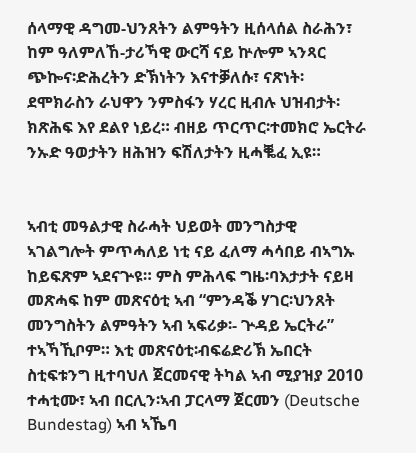ሰላማዊ ዳግመ-ህንጸትን ልምዓትን ዚሰላሰል ስራሕን፣ ከም ዓለምለኸ-ታሪኻዊ ውርሻ ናይ ኵሎም ኣንጻር ጭኰና፡ድሕረትን ድኽነትን እናተቓለሱ፣ ናጽነት፡ደሞክራስን ራህዋን ንምስፋን ሃረር ዚብሉ ህዝብታት፡ ክጽሕፍ እየ ደልየ ነይረ። ብዘይ ጥርጥር፡ተመክሮ ኤርትራ ንኡድ ዓወታትን ዘሕዝን ፍሽለታትን ዚሓቘፈ ኢዩ።


ኣብቲ መዓልታዊ ስራሓት ህይወት መንግስታዊ ኣገልግሎት ምጥሓለይ ነቲ ናይ ፈለማ ሓሳበይ ብኣግኡ ከይፍጽም ኣደናጕዩ። ምስ ምሕላፍ ግዜ፡ባእታታት ናይዛ መጽሓፍ ከም መጽናዕቲ ኣብ “ምንዳቕ ሃገር፡ህንጸት መንግስትን ልምዓትን ኣብ ኣፍሪቃ፡- ጕዳይ ኤርትራ” ተኣኻኺቦም። እቲ መጽናዕቲ፡ብፍሬድሪኽ ኤበርት ስቲፍቱንግ ዚተባህለ ጀርመናዊ ትካል ኣብ ሚያዝያ 2010 ተሓቲሙ፣ ኣብ በርሊን፡ኣብ ፓርላማ ጀርመን (Deutsche Bundestag) ኣብ ኣኼባ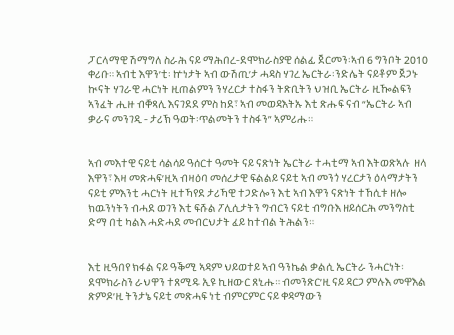ፓርላማዊ ሽማግለ ስራሕ ናይ ማሕበረ-ደሞክራስያዊ ሰልፊ ጀርመን፡ኣብ 6 ግንቦት 2010 ቀሪቡ። ኣብቲ እዋን’ቲ፡ ኵነታት ኣብ ውሽጢ’ታ ሓዳስ ሃገረ ኤርትራ፡ንድሌት ናይቶም ጀጋኑ ኲናት ሃገራዊ ሓርነት ዚጠልምን ንሃረርታ ተስፋን ትጽቢትን ህዝቢ ኤርትራ ዚዀልፍን ኣንፈት ሒዙ ብቐጻሊ እናገደደ ምስ ከደ፣ ኣብ መወዳእትኡ እቲ ጽሑፍ ናብ “ኤርትራ ኣብ ቃራና መንገዲ - ታሪኽ ዓወት፡ጥልመትን ተስፋን” ኣምሪሑ።


ኣብ መእተዊ ናይቲ ሳልሳይ ዓሰርተ ዓመት ናይ ናጽነት ኤርትራ ተሓቲማ ኣብ እትወጽኣሉ  ዘላ እዋን፣ እዛ መጽሓፍ’ዚኣ ብዛዕባ መሰረታዊ ፍልልይ ናይቲ ኣብ መንጎ ሃረርታን ዕላማታትን ናይቲ ምእንቲ ሓርነት ዚተኻየደ ታሪኻዊ ተጋድሎን እቲ ኣብ እዋን ናጽነት ተኸሲቱ ዘሎ ክዉንነትን ብሓደ ወገን እቲ ፍሹል ፖሊሲታትን ግብርን ናይቲ ብግቡእ ዘይሰርሕ መንግስቲ ድማ በቲ ካልእ ሓድሓደ መብርህታት ፈይ ከተብል ትሕልን።


እቲ ዚዓበየ ክፋል ናይ ዓቕሚ ኣዳም ህይወተይ ኣብ ዓንኬል ቃልሲ ኤርትራ ንሓርነት፡ ደሞክራስን ራህዋን ተጸሚዱ ኢዩ ኪዘውር ጸኒሑ። ብመንጽር’ዚ ናይ ዳርጋ ምሉእ መዋእል ጽምዶ’ዚ ትንታኔ ናይቲ መጽሓፍ ነቲ ብምርምር ናይ ቀዳማውን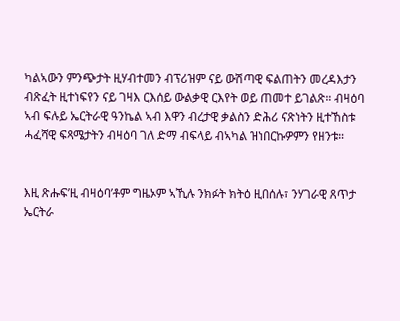ካልኣውን ምንጭታት ዚሃብተመን ብፕሪዝም ናይ ውሽጣዊ ፍልጠትን መረዳእታን ብጽፈት ዚተነፍየን ናይ ገዛእ ርእሰይ ውልቃዊ ርእየት ወይ ጠመተ ይገልጽ። ብዛዕባ ኣብ ፍሉይ ኤርትራዊ ዓንኬል ኣብ እዋን ብረታዊ ቃልስን ድሕሪ ናጽነትን ዚተኸስቱ ሓፈሻዊ ፍጻሜታትን ብዛዕባ ገለ ድማ ብፍላይ ብኣካል ዝነበርኩዎምን የዘንቱ።


እዚ ጽሑፍ’ዚ ብዛዕባ’ቶም ግዜኦም ኣኺሉ ንክፉት ክትዕ ዚበሰሉ፣ ንሃገራዊ ጸጥታ ኤርትራ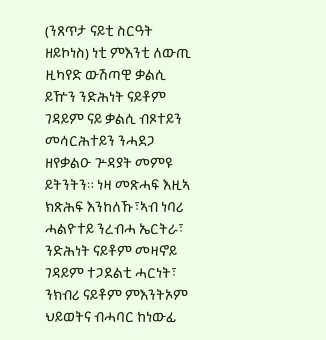(ንጸጥታ ናይቲ ስርዓት ዘይኮነስ) ነቲ ምእንቲ ለውጢ ዚካየድ ውሽጣዊ ቃልሲ ይዅን ንድሕነት ናይቶም ገዳይም ናይ ቃልሲ ብጾተይን መሳርሕተይን ንሓደጋ ዘየቃልዑ ጕዳያት መምዩ ይትንትን። ነዛ መጽሓፍ እዚኣ ክጽሕፍ እንከለኹ፣ኣብ ነባሪ ሓልዮተይ ንረብሓ ኤርትራ፣ ንድሕነት ናይቶም መዛኖይ ገዳይም ተጋደልቲ ሓርነት፣ ንክብሪ ናይቶም ምእንትኦም ህይወትና ብሓባር ከነውፊ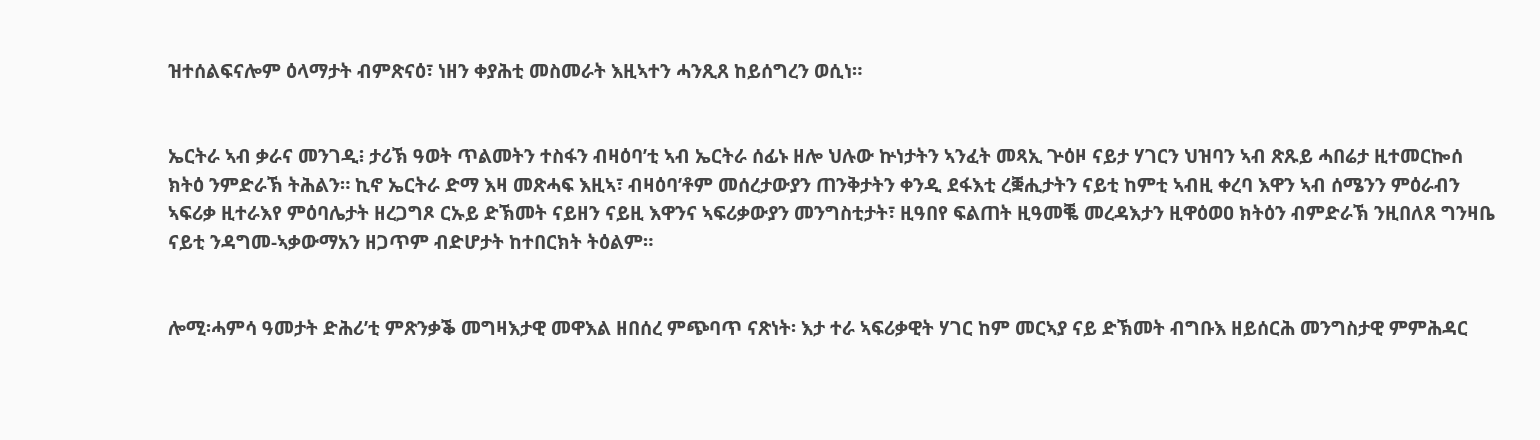ዝተሰልፍናሎም ዕላማታት ብምጽናዕ፣ ነዘን ቀያሕቲ መስመራት እዚኣተን ሓንጺጸ ከይሰግረን ወሲነ።


ኤርትራ ኣብ ቃራና መንገዲ፧ ታሪኽ ዓወት ጥልመትን ተስፋን ብዛዕባ’ቲ ኣብ ኤርትራ ሰፊኑ ዘሎ ህሉው ኵነታትን ኣንፈት መጻኢ ጕዕዞ ናይታ ሃገርን ህዝባን ኣብ ጽጹይ ሓበሬታ ዚተመርኰሰ ክትዕ ንምድራኽ ትሕልን። ኪኖ ኤርትራ ድማ እዛ መጽሓፍ እዚኣ፣ ብዛዕባ’ቶም መሰረታውያን ጠንቅታትን ቀንዲ ደፋእቲ ረቛሒታትን ናይቲ ከምቲ ኣብዚ ቀረባ እዋን ኣብ ሰሜንን ምዕራብን ኣፍሪቃ ዚተራእየ ምዕባሌታት ዘረጋግጾ ርኡይ ድኽመት ናይዘን ናይዚ እዋንና ኣፍሪቃውያን መንግስቲታት፣ ዚዓበየ ፍልጠት ዚዓመቘ መረዳእታን ዚዋዕወዐ ክትዕን ብምድራኽ ንዚበለጸ ግንዛቤ ናይቲ ንዳግመ-ኣቃውማአን ዘጋጥም ብድሆታት ከተበርክት ትዕልም።


ሎሚ፡ሓምሳ ዓመታት ድሕሪ’ቲ ምጽንቃቕ መግዛእታዊ መዋእል ዘበሰረ ምጭባጥ ናጽነት፡ እታ ተራ ኣፍሪቃዊት ሃገር ከም መርኣያ ናይ ድኽመት ብግቡእ ዘይሰርሕ መንግስታዊ ምምሕዳር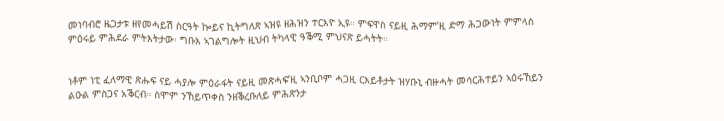መነባብሮ ዜጋታቱ ዘየመሓይሽ ስርዓት ኰይና ኪትግለጽ ኣዝዩ ዘሕዝን ተርእዮ ኢዩ። ምፍዋስ ናይዚ ሕማም’ዚ ድማ ሕጋውነት ምምላስ ምዕሩይ ምሕደራ ምትእትታው፡ ግቡእ ኣገልግሎት ዚህብ ትካላዊ ዓቕሚ ምህናጽ ይሓትት።


ነቶም ነቲ ፈለማዊ ጽሑፍ ናይ ሓያሎ ምዕራፋት ናይዚ መጽሓፍ’ዚ ኣንቢቦም ሓጋዚ ርእይቶታት ዝሃቡኒ ብዙሓት መሳርሕተይን ኣዕሩኸይን ልዑል ምስጋና አቕርብ። ስሞም ንኸይጥቀስ ንዘቕረቡለይ ምሕጽንታ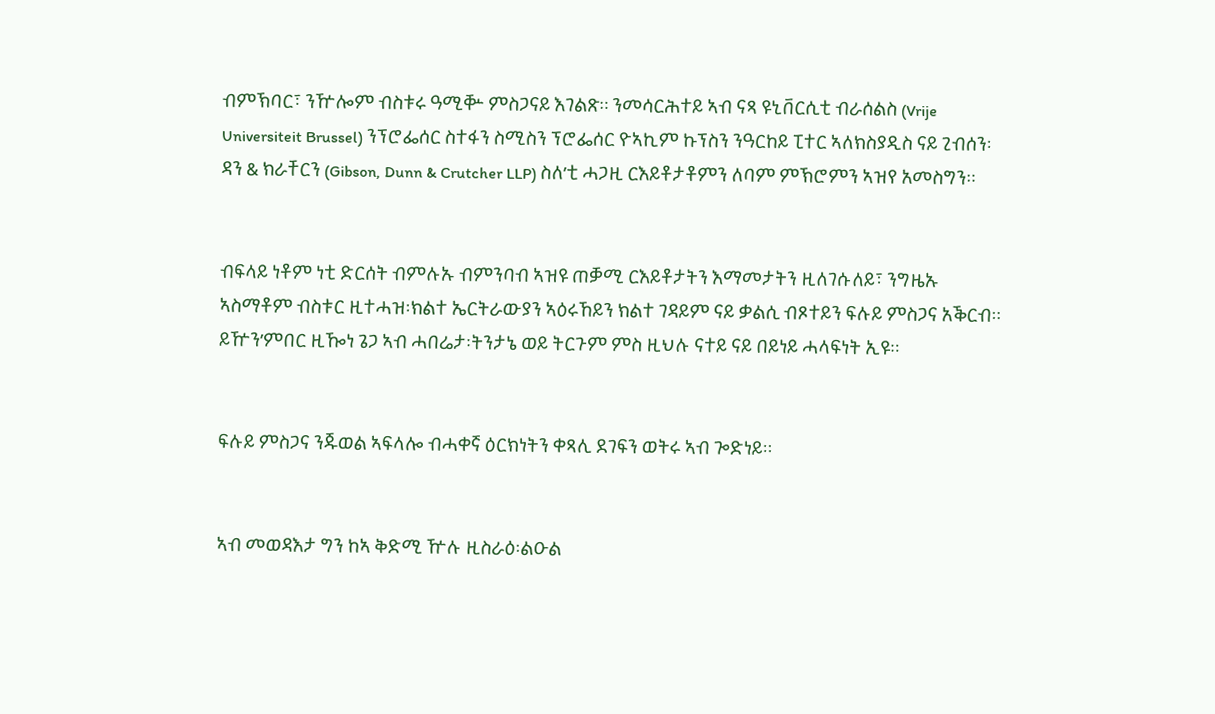ብምኽባር፣ ንዅሎም ብስቱሩ ዓሚቝ ምስጋናይ እገልጽ። ንመሳርሕተይ ኣብ ናጻ ዩኒቨርሲቲ ብራሰልስ (Vrije Universiteit Brussel) ንፕሮፌሰር ስተፋን ስሚስን ፕሮፌሰር ዮኣኪም ኩፕስን ንዓርከይ ፒተር ኣለክስያዲስ ናይ ጊብሰን፡ዳን & ክራቸርን (Gibson, Dunn & Crutcher LLP) ስለ’ቲ ሓጋዚ ርእይቶታቶምን ለባም ምኽሮምን ኣዝየ አመስግን።


ብፍላይ ነቶም ነቲ ድርሰት ብምሉኡ ብምንባብ ኣዝዩ ጠቓሚ ርእይቶታትን እማመታትን ዚለገሱለይ፣ ንግዜኡ ኣስማቶም ብስቱር ዚተሓዝ፡ክልተ ኤርትራውያን ኣዕሩኸይን ክልተ ገዳይም ናይ ቃልሲ ብጾተይን ፍሉይ ምስጋና አቕርብ። ይዅን’ምበር ዚዀነ ጌጋ ኣብ ሓበሬታ፡ትንታኔ ወይ ትርጉም ምስ ዚህሉ ናተይ ናይ በይነይ ሓላፍነት ኢዩ።


ፍሉይ ምስጋና ንጁወል ኣፍላሎ ብሓቀኛ ዕርክነትን ቀጻሊ ደገፍን ወትሩ ኣብ ጐድነይ።


ኣብ መወዳእታ ግን ከኣ ቅድሚ ዅሉ ዚስራዕ፡ልዑል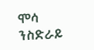ሞሳ ንስድራይ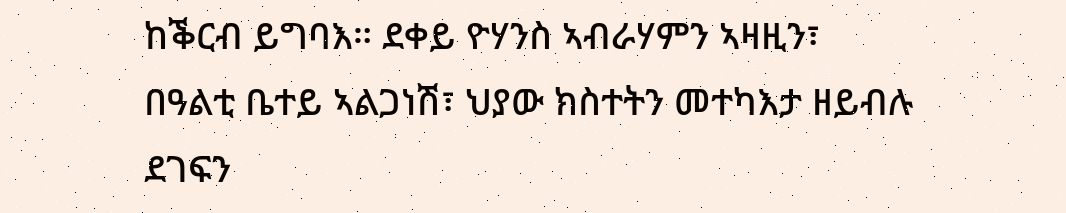ከቕርብ ይግባእ። ደቀይ ዮሃንስ ኣብራሃምን ኣዛዚን፣ በዓልቲ ቤተይ ኣልጋነሽ፣ ህያው ክስተትን መተካእታ ዘይብሉ ደገፍን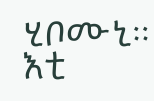ሂቦሙኒ። እቲ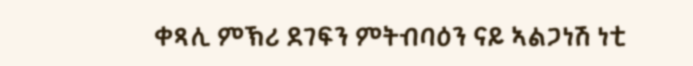ቀጻሊ ምኽሪ ደገፍን ምትብባዕን ናይ ኣልጋነሽ ነቲ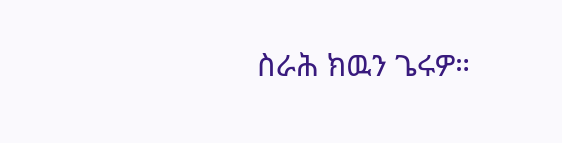ስራሕ ክዉን ጌሩዎ።